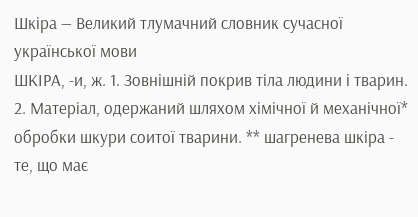Шкіра — Великий тлумачний словник сучасної української мови
ШКІРА, -и, ж. 1. Зовнішній покрив тіла людини і тварин. 2. Матеріал, одержаний шляхом хімічної й механічної* обробки шкури соитої тварини. ** шагренева шкіра - те, що має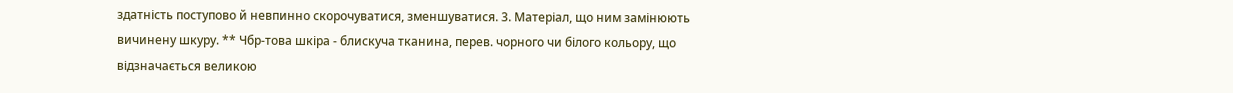здатність поступово й невпинно скорочуватися, зменшуватися. 3. Матеріал, що ним замінюють вичинену шкуру. ** Чбр-това шкіра - блискуча тканина, перев. чорного чи білого кольору, що відзначається великою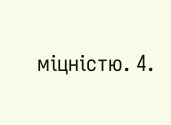міцністю. 4.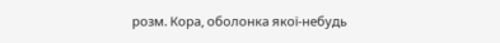розм. Кора, оболонка якої-небудь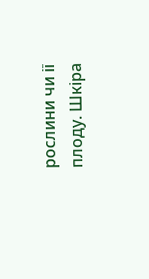рослини чи ії плоду. Шкіра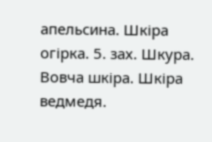апельсина. Шкіра огірка. 5. зах. Шкура. Вовча шкіра. Шкіра ведмедя.